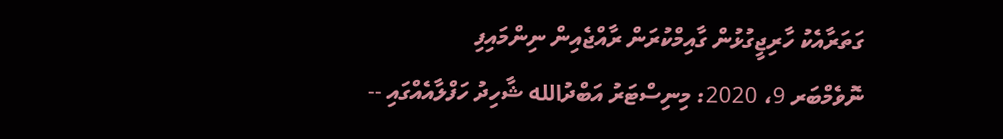ގަތަރާއެކު ހާރިޖީގުޅުން ގާއިމްކުރަން ރާއްޖެއިން ނިންމައިފި
ނޮވެމްބަރ 9، 2020: މިނިސްޓަރު އަބްދުالله ޝާހިދު ހަފްލާއެއްގައި --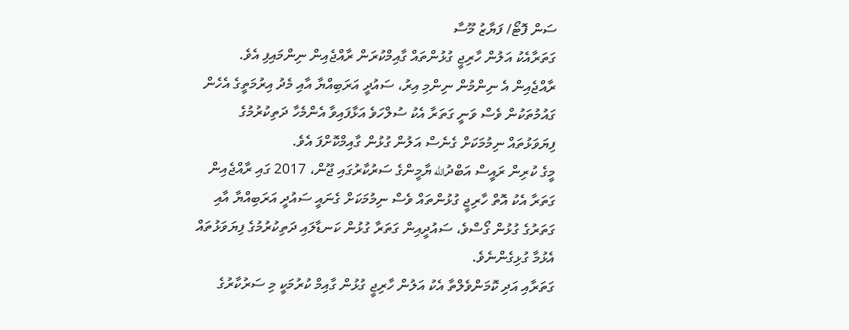ސަން ފޮޓޯ/ ފަޔާޒު މޫސާ
ގަތަރާއެކު އަލުން ހާރިޖީ ގުޅުންތައް ގާއިމްކުރަން ރާއްޖެއިން ނިންމައިފި އެވެ. ރާއްޖެއިން އެ ނިންމުން ނިންމި އިރު، ސައުދީ އަރަބިއްޔާ އާއި މެދު އިރުމަތީގެ އެހެން ގައުމުތަކުން ވެސް ވަނީ ގަތަރާ އެކު ސުލްހަވެ އަޅާފައިވާ އެންމެހާ ދަތިކުރުމުގެ ފިޔަވަޅުތައް ނިމުމަކަށް ގެނެސް އަލުން ގުޅުން ގާއިމްކޮށްފަ އެވެ.
މީގެ ކުރިން ރައީސް އަބްދުالله ޔާމީންގެ ސަރުކާރުގައި ޖޫން، 2017 ގައި ރާއްޖެއިން ގަތަރާ އެކު އޮތް ހާރިޖީ ގުޅުންތައް ވެސް ނިމުމަކަށް ގެނައީ ސައުދީ އަރަބިއްޔާ އާއި ގަތަރުގެ ގުޅުން ގޯސްވެ، ސައުދީއިން ގަތަރާ ގުޅުން ކަނޑާލައި ދަތިކުރުމުގެ ފިޔަވަޅުތައް އެޅުމާ ގުޅިގެންނެވެ.
ގަތަރާއި އަދި ކޮމަންވެލްތާ އެކު އަލުން ހާރިޖީ ގުޅުން ގާއިމް ކުރުމަކީ މި ސަރުކާރުގެ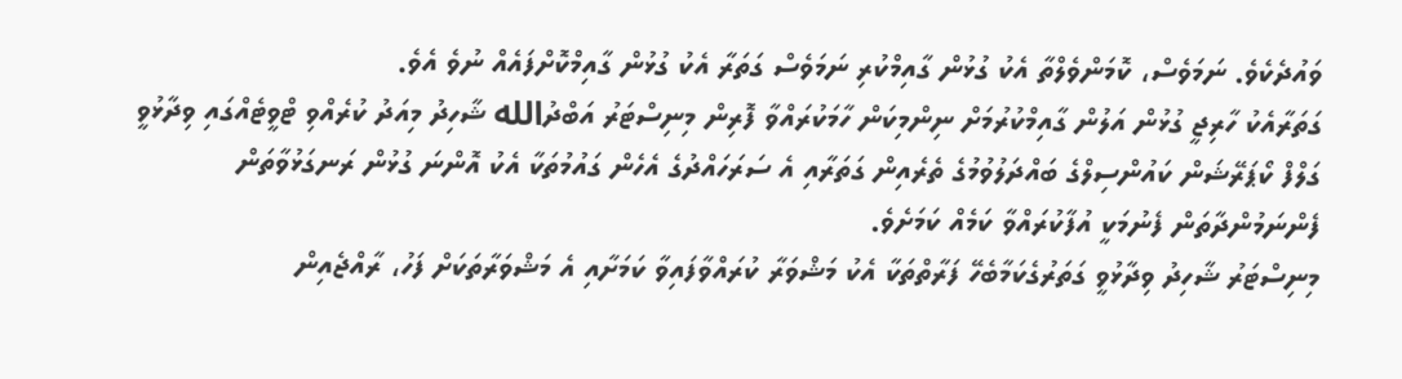ވައުދެކެވެ. ނަމަވެސް، ކޮމަންވެލްތާ އެކު ގުޅުން ގާއިމްކުރި ނަމަވެސް ގަތަރާ އެކު ގުޅުން ގާއިމްކޮށްފައެއް ނުވެ އެވެ.
ގަތަރާއެކު ހާރިޖީ ގުޅުން އަލުން ގާއިމްކުރުމަށް ނިންމިކަން ހާމަކުރައްވާ ފޮރިން މިނިސްޓަރު އަބްދުالله ޝާހިދު މިއަދު ކުރެއްވި ޓްވީޓެއްގައި ވިދާޅުވީ ގަލްފް ކޯޕަރޭޝަން ކައުންސިލްގެ ބައްދަލުވުމުގެ ތެރެއިން ގަތަރާއި އެ ސަރަހައްދުގެ އެހެން ގައުމުތަކާ އެކު އޮންނަ ގުޅުން ރަނގަޅުވާތަން ފެންނަމުންދާތަން ފެނުމަކީ އުފާކުރައްވާ ކަމެއް ކަމަށެވެ.
މިނިސްޓަރު ޝާހިދު ވިދާޅުވީ ގަތަރުގެކަމާބެހޭ ފަރާތްތަކާ އެކު މަޝްވަރާ ކުރައްވާފައިވާ ކަމަށާއި އެ މަޝްވަރާތަކަށް ފަހު، ރާއްޖެއިން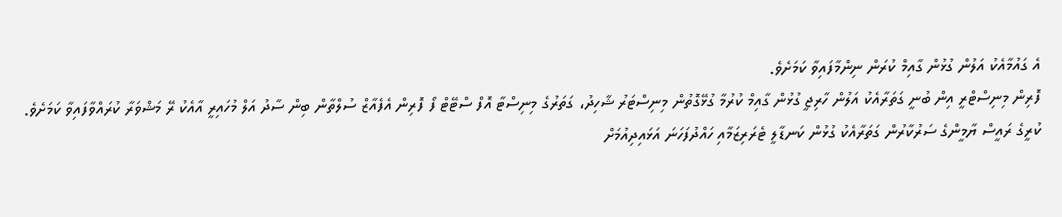އެ ގައުމާއެކު އަލުން ގުޅުން ގާއިމް ކުރަން ނިންމާފައިވާ ކަމަށެވެ.
ފޮރިން މިނިސްޓްރީ އިން ބުނީ ގަތަރާއެކު އަލުން ހާރިޖީ ގުޅުން ގާއިމް ކުރުމާ ގުޅޭގޮތުން މިނިސްޓަރު ޝާހިދު، ގަތަރުގެ މިނިސްޓާ އޮފް ސްޓޭޓް ފޯ ފޮރިން އެފެއާޒް ސުލްތާން ބިން ސާދު އަލް މުހައިރީ އާއެކު ރޭ މަޝްވަރާ ކުރައްވާފައިވާ ކަމަށެވެ.
ކުރީގެ ރައީސް ޔާމީންގެ ސަރުކާރުން ގަތަރާއެކު ގުޅުން ކަނޑާލީ ޓެރަރިޒަމާއި ހައްދުފަހަނަ އަޅައިދިއުމަށް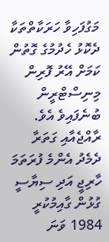މަގުފަހިވާ ހަރަކާތްތަކާ ދެކޮޅު ހެދުމުގެ ގޮތުން ކަމަށް އޭރު ފޮރިން މިނިސްޓްރީން ބުނެފައިވެ އެވެ.
ރާއްޖެއާއި ގަތަރާ ދެމެދު އެންމެ ފުރަތަމަ ހާރިޖީ އަދި ސިޔާސީ ގުޅުން ގާއިމުކުރީ 1984 ވަނަ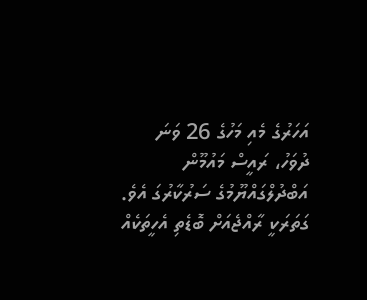އަހަރުގެ މެއި މަހުގެ 26 ވަނަ ދުވަހު، ރައީސް މައުމޫން އަބްދުލްގައްޔޫމުގެ ސަރުކާރުގަ އެވެ. ގަތަރަކީ ރާއްޖެއަށް ބޮޑެތި އެހީތަކެއް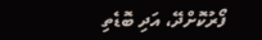ފޯރުކޮށްދޭ، އަދި ބޮޑެތި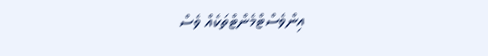އިންވެސްޓްމެންޓްތަކެއް ވެސް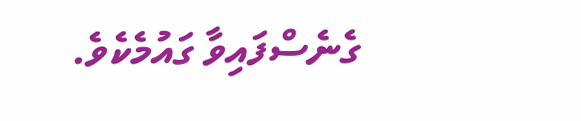ގެނެސްފައިވާ ގައުމެކެވެ.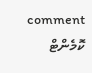comment ކޮމެންޓް